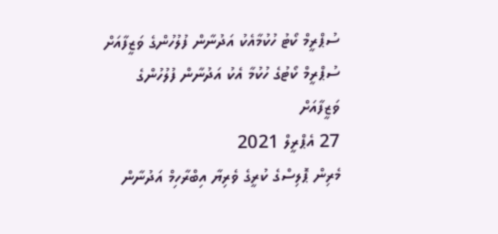ސުޕްރީމް ކޯޓު ހުކުމާއެކު އަދުނާން ފުލުހުންގެ ވަޒީފާއަށް
ސުޕްރީމް ކޯޓުގެ ހުކުމާ އެކު އަދުނާން ފުލުހުންގެ ވަޒީފާއަށް
27 އެޕްރީލް 2021
މެރިން ޕޮލިސްގެ ކުރީގެ ވެރިޔާ އިބްރާހިމް އަދުނާން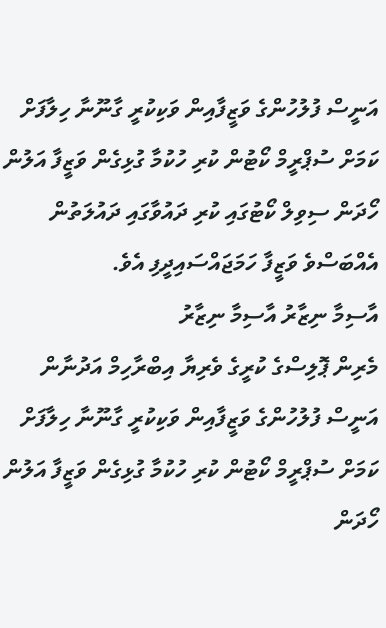އަނީސް ފުލުހުންގެ ވަޒީފާއިން ވަކިކުރީ ގާނޫނާ ހިލާފަށް ކަމަށް ސުޕްރީމް ކޯޓުން ކުރި ހުކުމާ ގުޅިގެން ވަޒީފާ އަލުން ހޯދަން ސިވިލް ކޯޓުގައި ކުރި ދައުވާގައި ދައުލަތުން އެއްބަސްވެ ވަޒީފާ ހަމަޖައްސައިދީފި އެވެ.
އާސިމާ ނިޒާރު އާސިމާ ނިޒާރު
މެރިން ޕޮލިސްގެ ކުރީގެ ވެރިޔާ އިބްރާހިމް އަދުނާން އަނީސް ފުލުހުންގެ ވަޒީފާއިން ވަކިކުރީ ގާނޫނާ ހިލާފަށް ކަމަށް ސުޕްރީމް ކޯޓުން ކުރި ހުކުމާ ގުޅިގެން ވަޒީފާ އަލުން ހޯދަން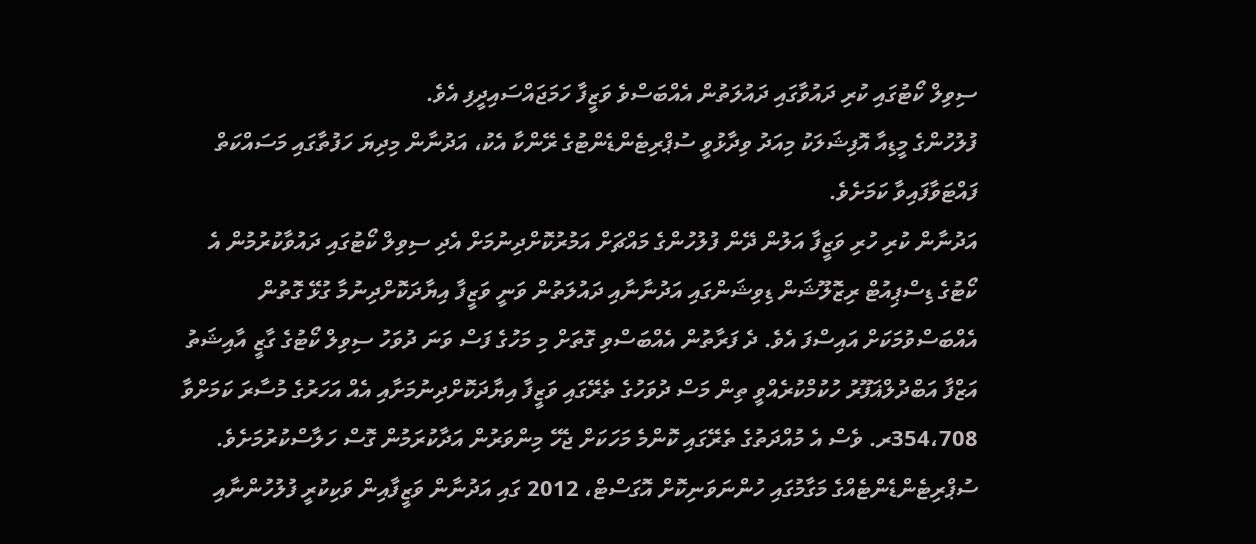ސިވިލް ކޯޓުގައި ކުރި ދައުވާގައި ދައުލަތުން އެއްބަސްވެ ވަޒީފާ ހަމަޖައްސައިދީފި އެވެ.
ފުލުހުންގެ މީޑިއާ އޮފިޝަލަކު މިއަދު ވިދާޅުވީ ސުޕްރިޓެންޑެންޓުގެ ރޭންކާ އެކު، އަދުނާން މިދިޔަ ހަފުތާގައި މަސައްކަތް ފައްޓަވާފައިވާ ކަމަށެވެ.
އަދުނާން ކުރި ހުރި ވަޒީފާ އަލުން ދޭން ފުލުހުންގެ މައްޗަށް އަމުރުކޮށްދިނުމަށް އެދި ސިވިލް ކޯޓުގައި ދައުވާކުރުމުން އެ ކޯޓުގެ ޑިސްޕިއުޓް ރިޒޮލޫޝަން ޑިވިޝަންގައި އަދުނާނާއި ދައުލަތުން ވަނީ ވަޒީފާ އިޔާދަކޮށްދިނުމާ ގުޅޭ ގޮތުން އެއްބަސްވުމަކަށް އައިސްފަ އެވެ. ދެ ފަރާތުން އެއްބަސްވި ގޮތަށް މި މަހުގެ ފަސް ވަނަ ދުވަހު ސިވިލް ކޯޓުގެ ގާޒީ އާއިޝަތު އަޒްފާ އަބްދުލްޣަފޫރު ހުކުމްކުރެއްވީ ތިން މަސް ދުވަހުގެ ތެރޭގައި ވަޒީފާ އިޔާދަކޮށްދިނުމަށާއި އެއް އަހަރުގެ މުސާރަ ކަމަށްވާ 354،708ރ. ވެސް އެ މުއްދަތުގެ ތެރޭގައި ކޮންމެ މަހަކަށް ޖެހޭ މިންވަރުން އަދާކުރަމުން ގޮސް ހަލާސްކުރުމަށެވެ.
ސުޕްރިޓެންޑެންޓެއްގެ މަގާމުގައި ހުންނަވަނިކޮށް އޮގަސްޓް، 2012 ގައި އަދުނާން ވަޒީފާއިން ވަކިކުރީ ފުލުހުންނާއި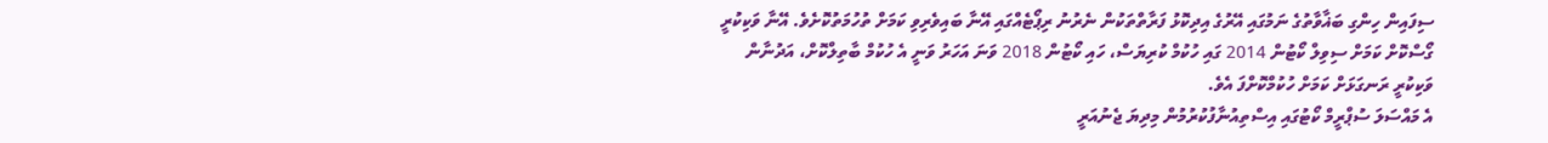ސިފައިން ހިންގި ބަޣާވާތުގެ ނަމުގައި އޭރުގެ އިދިކޮޅު ފަރާތްތަކުން ނެރުނު ރިޕޯޓެއްގައި އޭނާ ބައިވެރިވި ކަމަށް ތުހުމަތުކޮށެވެ. އޭނާ ވަކިކުރީ ގޯސްކޮށް ކަމަށް ސިވިލް ކޯޓުން 2014 ގައި ހުކުމް ކުރިޔަސް، ހައި ކޯޓުން 2018 ވަނަ އަހަރު ވަނީ އެ ހުކުމް ބާތިލްކޮށް، އަދުނާން ވަކިކުރީ ރަނގަޅަށް ކަމަށް ހުކުމްކޮށްފަ އެވެ.
އެ މައްސަލަ ސުޕްރީމް ކޯޓުގައި އިސްތިއުނާފުކުރުމުން މިދިޔަ ޖެނުއަރީ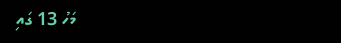މަހު 13 ގައި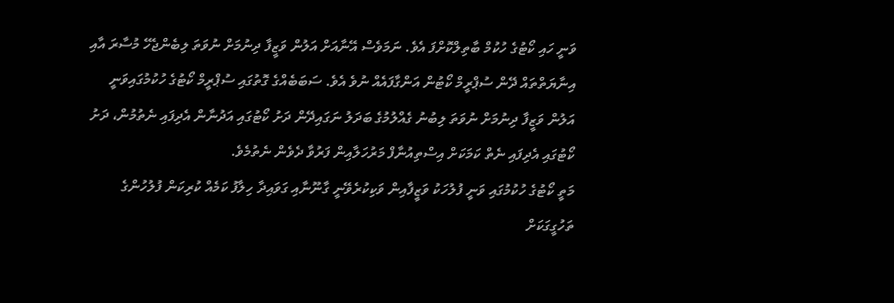ވަނީ ހައި ކޯޓުގެ ހުކުމް ބާތިލްކޮށްފަ އެވެ. ނަމަވެސް އޭނާއަށް އަލުން ވަޒީފާ ދިނުމަށް ނުވަތަ ލިބެންޖެހޭ މުސާރަ އާއި އިނާޔަތްތައް ދޭން ސުޕްރީމް ކޯޓުން އަންގާފައެއް ނުވެ އެވެ. ސަބަބެއްގެ ގޮތުގައި ސުޕްރީމް ކޯޓުގެ ހުކުމުގައިވަނީ އަލުން ވަޒީފާ ދިނުމަށް ނުވަތަ ލިބުނު ގެއްލުމުގެ ބަދަލު ނަގައިދޭން ދަށު ކޯޓުގައި އަދުނާން އެދިފައި ނެތުމުން، ދަށު ކޯޓުގައި އެދިފައި ނެތް ކަމަކަށް އިސްތިއުނާފް މަރުހަލާއިން ފަރުވާ ދެވެން ނެތުމެވެ.
މަތީ ކޯޓުގެ ހުކުމުގައި ވަނީ ފުލުހަކު ވަޒީފާއިން ވަކިކުރެވޭނީ ގާނޫނާއި ގަވައިދާ ހިލާފު ކަމެއް ކުރިކަން ފުލުހުންގެ ތަހުގީގަކަށް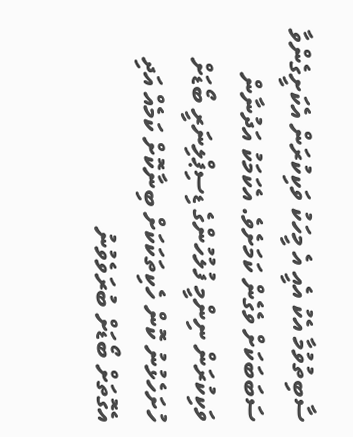ސާބިތުވުމާ އެކު އެއީ އެ މީހަކު ވަކިކުރަން އެކަށީގެންވާ ސަބަބަކަށް ވެގެން ކަމަށެވެ. އެކަމަކު އަދުނާން ވަކިކުރަން ނިންމީ ފުލުހުންގެ ޑިސިޕްލިނަރީ ބޯޑަށް ހުށަހެޅުނު ކޮން ހެކިތަކަކަށް ބިނާކޮށް ކަމެއް އަދި އެގޮތަށް ބޯޑަށް ބުރަވެވުނު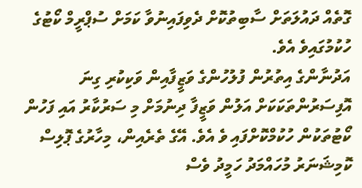ގޮތެއް ދައުލަތަށް ސާބިތުކޮށް ދެވިފައިނުވާ ކަމަށް ސުޕްރީމް ކޯޓުގެ ހުކުމުގައިވެ އެވެ.
އަދުނާންގެ އިތުރުން ފުލުހުންގެ ވަޒީފާއިން ވަކިކުރި ގިނަ އޮފިސަރުންތަކަކަށް އަލުން ވަޒީފާ ދިނުމަށް މި ސަރުކާރު އައި ފަހުން ކޯޓުތަކުން ހުކުމްކޮށްފައި ވެ އެވެ. އޭގެ ތެރެއިން، މިހާރުގެ ޕޮލިސް ކޮމިޝަނަރު މުހައްމަދު ހަމީދު ވެސް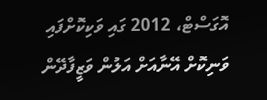އޮގަސްޓް، 2012 ގައި ވަކިކޮށްފައި ވަނިކޮށް އޭނާއަށް އަލުން ވަޒީފާދޭން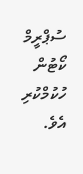ސުޕްރީމް ކޯޓުން ހުކުމްކުރި އެވެ.